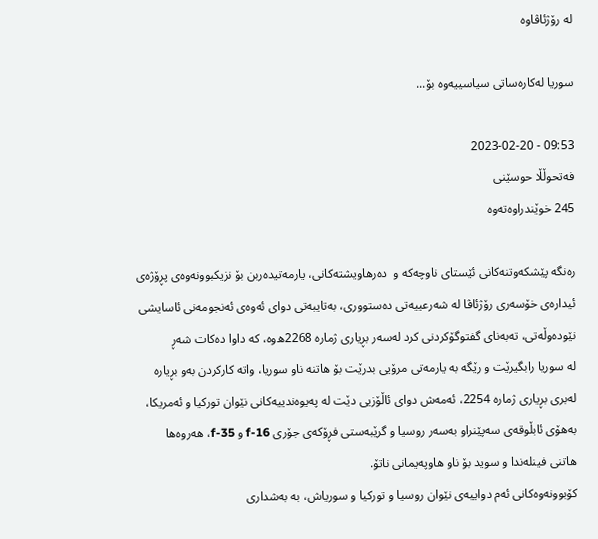لە رۆژئاڤاوە

سوریا له‌كاره‌ساتی سیاسییه‌وه‌ بۆ...

09:53 - 2023-02-20
فەتحوڵڵا حوسێنی
245 خوێندراوەتەوە

ره‌نگه‌ پێشكه‌وتنه‌كانی ئێستای ناوچه‌كه ‌و  ده‌رهاویشته‌كانی، یارمه‌تیده‌ربن بۆ نزیكبوونه‌وه‌ی پڕۆژه‌ی‌ ئیداره‌ی‌ خۆسه‌ری رۆژئاڤا له‌ شه‌رعییه‌تی ده‌ستووری، به‌تایبه‌تی دوای ئه‌وه‌ی‌ ئه‌نجومه‌نی‌ ئاسایشی نێوده‌وڵه‌تی، ته‌به‌نای گفتوگۆكردنی كرد له‌سه‌ر بڕیاری ژماره‌ 2268ه‌وه‌، كه‌ داوا ده‌كات شه‌ڕ له ‌سوریا رابگیرێت و رێگه‌ به‌ یارمه‌تی مرۆیی بدرێت بۆ هاتنه‌ ناو سوریا، واته‌ كاركردن به‌و بڕیاره‌ له‌بری‌ بڕیاری‌ ژماره‌ 2254، ئه‌مه‌ش دوای ئاڵۆزیی دێت له‌ په‌یوه‌ندییه‌كانی نێوان توركیا و ئه‌مریكا، به‌هۆی‌ ئابڵوقه‌ی‌ سه‌پێنراو به‌سه‌ر روسیا و گرێبه‌ستی فڕۆكه‌ی جۆری‌ f-16 و f-35، هه‌روه‌ها هاتنی فینله‌ندا و سوید بۆ ناو هاوپه‌یمانی ناتۆ.
كۆبوونه‌وه‌كانی ئه‌م دواییه‌ی‌ نێوان روسیا و توركیا و سوریاش، به‌ به‌شداری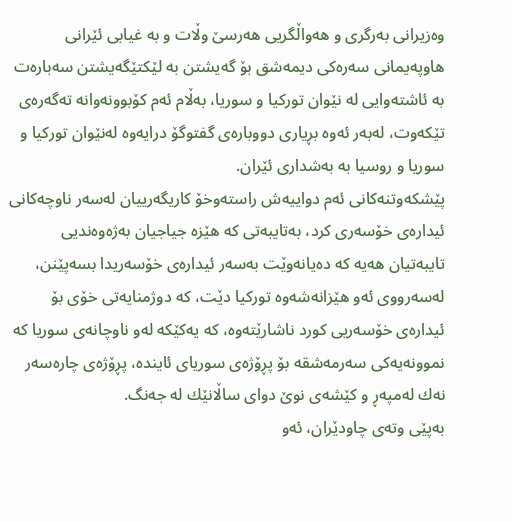وه‌زیرانی به‌رگری و هه‌واڵگریی هه‌رسێ وڵات و به‌ غیابی ئێرانی هاوپه‌یمانی سه‌ره‌كی دیمه‌شق بۆ گه‌یشتن به‌ لێكتێگه‌یشتن سه‌باره‌ت به‌ ئاشته‌وایی له‌ نێوان توركیا و سوریا، به‌ڵام ئه‌م كۆبوونه‌وانه‌ ته‌گه‌ره‌ی‌ تێكه‌وت، له‌به‌ر ئه‌وه‌ بڕیاری دووبارەی‌ گفتوگۆ درایه‌وه‌ له‌نێوان توركیا و سوریا و روسیا بە به‌شداری ئێران.
پێشكه‌وتنه‌كانی ئه‌م دواییه‌ش راسته‌وخۆ كاریگه‌رییان له‌سه‌ر ناوچه‌كانی ئیداره‌ی‌ خۆسه‌ری‌ كرد، به‌تایبه‌تی كه‌ هێزه‌ جیاجیان به‌ژه‌وه‌ندیی تایبه‌تیان هه‌یه‌ كه‌ ده‌یانه‌وێت به‌سه‌ر ئیداره‌ی‌ خۆسه‌ریدا بسه‌پێنن، له‌سه‌رووی ئه‌و هێزانه‌شه‌وه‌ توركیا دێت، كه‌ دوژمنایه‌تی خۆی‌ بۆ ئیداره‌ی‌ خۆسه‌ریی كورد ناشارێته‌وه‌، كه‌ یه‌كێكه‌ له‌و ناوچانه‌ی‌ سوریا كه‌ نموونه‌یه‌كی‌ سەرمەشقە بۆ پڕۆژه‌ی‌ سوریای‌ ئاینده‌، پڕۆژه‌ی‌ چاره‌سه‌ر نه‌ك له‌مپه‌ڕ و كێشه‌ی‌ نوێ دوای ساڵانێك له‌ جه‌نگ.
به‌پێی‌ وتەی چاودێران، ئه‌و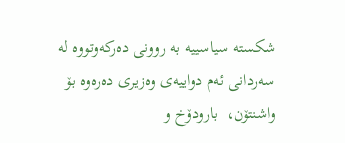شكسته‌ سیاسییه‌ به‌ روونی ده‌ركه‌وتووه‌ له‌ سه‌ردانی ئه‌م دواییه‌ی‌ وه‌زیری‌ ده‌ره‌وه‌ بۆ واشنتۆن،  بارودۆخ و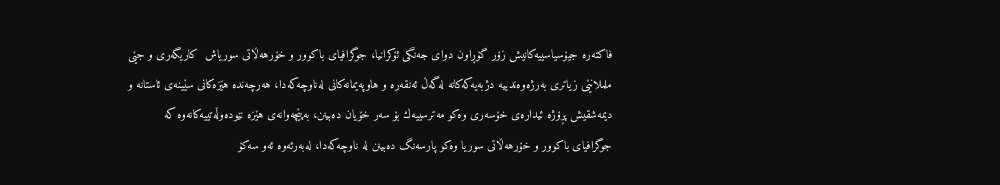فاكته‌ره‌ جیۆسیاسییه‌كانیش زۆر گۆڕاون دوای جه‌نگی ئۆكرانیا، جوگرافیای باكوور و خۆرهه‌ڵاتی سوریاش  كاریگه‌ری و جێی ململانێی زیاتری به‌رژه‌وه‌ندییه‌ دژبه‌یه‌كه‌كانه‌ له‌گه‌ڵ ئه‌نقه‌ره‌ و هاوپه‌یمانه‌كانی له‌ناوچه‌كه‌دا، هه‌رچه‌ندە هێزه‌كانی سێینه‌ی‌ ئاستانه‌ و دیمه‌شقیش پڕۆژه‌ ئیداره‌ی‌ خۆسه‌ری‌ وه‌كو مه‌ترسییه‌ك بۆ سه‌ر خۆیان ده‌بینن، به‌پێچه‌وانه‌ی‌ هێزه‌ نێوده‌وڵه‌تییه‌كانەوە كه‌ جوگرافیای‌ باكوور و خۆرهه‌ڵاتی سوریا وه‌كو پارسەنگ ده‌بینن له‌ ناوچه‌كه‌دا، له‌به‌رئه‌وه‌ ئه‌و سه‌كۆ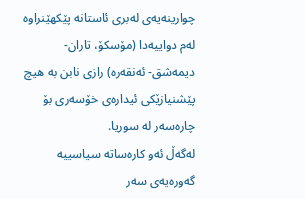چوارینه‌یه‌ی‌ له‌بری‌ ئاستانه‌ پێكهێنراوه‌ له‌م دواییه‌دا (مۆسكۆ، تاران- دیمه‌شق- ئه‌نقه‌ره‌) رازی نابن به‌ هیچ پێشنیازێكی ئیداره‌ی‌ خۆسه‌ری‌ بۆ چاره‌سه‌ر له ‌سوریا.
له‌گه‌ڵ ئه‌و كاره‌ساته‌ سیاسییه‌ گه‌وره‌یه‌ی‌ سه‌ر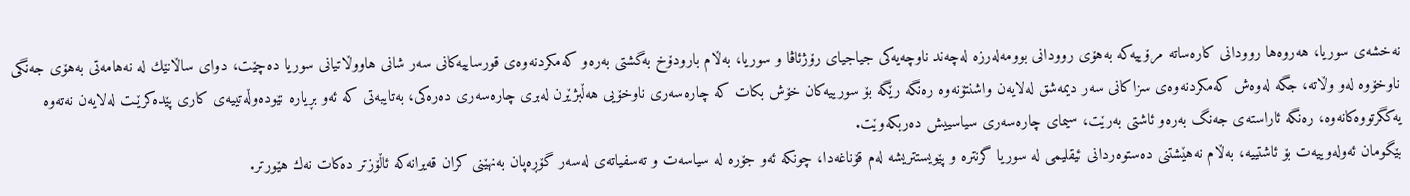نه‌خشه‌ی‌ سوریا، هه‌روه‌ها روودانی كاره‌ساته‌ مرۆییه‌كه‌ به‌هۆی‌ روودانی بوومه‌له‌رزه‌ له‌چه‌ند ناوچه‌یه‌كی‌ جیاجیای‌ رۆژئاڤا و سوریا، به‌ڵام بارودۆخ به‌گشتی به‌ره‌و كه‌مكردنه‌وه‌ی‌ قورساییه‌كانی سه‌ر شانی هاووڵاتیانی سوریا ده‌چێت، دوای ساڵانێك له‌ نه‌هامه‌تی به‌هۆی‌ جه‌نگی ناوخۆوه‌ له‌و وڵاته‌، جگە لەوەش كه‌مكردنه‌وه‌ی‌ سزاكانی سه‌ر دیمه‌شق له‌لایه‌ن واشنتۆنه‌وه‌ ره‌نگه‌ رێگە بۆ سورییه‌كان خۆش بكات كه‌ چاره‌سه‌ری‌ ناوخۆیی هه‌ڵبژێرن له‌بری‌ چاره‌سه‌ری‌ ده‌ره‌كی‌، به‌تایبه‌تی كه‌ ئه‌و بڕیاره‌ نێوده‌وڵه‌تییه‌ی‌ كاری پێده‌كرێـت‌ له‌لایه‌ن نه‌ته‌وه‌ یه‌كگرتووه‌كانه‌وه‌، ره‌نگه‌ ئاراسته‌ی‌ جه‌نگ به‌ره‌و ئاشتی به‌رێت، سیمای چاره‌سه‌ری‌ سیاسییش ‌ده‌ربكه‌وێت.
بێگومان ئه‌وله‌وییه‌ت بۆ ئاشتییه‌، به‌ڵام نه‌هێشتنی ده‌ستوه‌ردانی ئیقلیمی له‌ سوریا گرنتره‌ و پێویستتریشه‌ له‌م قۆناغه‌دا، چونكه‌ ئه‌و جۆره‌ له‌ سیاسه‌ت و ته‌سفیاته‌ی‌ له‌سه‌ر گۆڕه‌پان به‌نهێنی كران قه‌یرانه‌كه‌ ئاڵۆزتر ده‌كات نه‌ك هێورتر.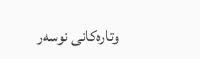وتارەکانی نوسەر